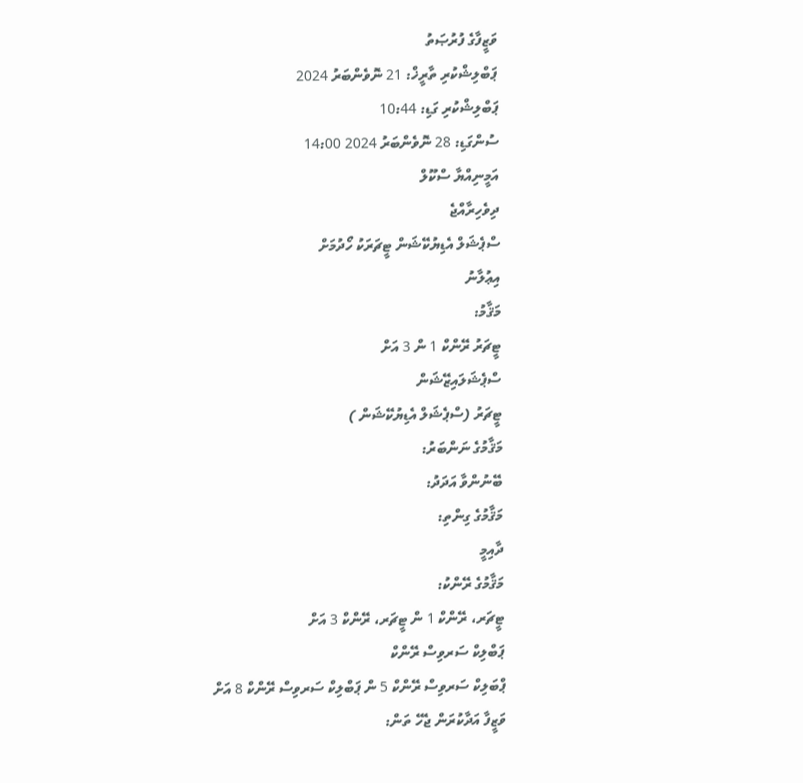ވަޒީފާގެ ފުރުޞަތު
ޕަބްލިޝްކުރި ތާރީޚް: 21 ނޮވެންބަރު 2024
ޕަބްލިޝްކުރި ގަޑި: 10:44
ސުންގަޑި: 28 ނޮވެންބަރު 2024 14:00
އަމީނިއްޔާ ސްކޫލް
ދިވެހިރާއްޖެ
ސްޕެޝަލް އެޑިޔުކޭޝަން ޓީޗަރަކު ހޯދުމަށް
އިޢުލާނު
މަޤާމު:
ޓީޗަރު ރޭންކް 1 ން 3 އަށް
ސްޕެޝަލައިޒޭޝަން
ޓީޗަރު (ސްޕެޝަލް އެޑިޔުކޭޝަން )
މަޤާމުގެ ނަންބަރު:
ބޭނުންވާ އަދަދު:
މަޤާމުގެ ގިންތި:
ދާއިމީ
މަޤާމުގެ ރޭންކު:
ޓީޗަރ، ރޭންކް 1 ން ޓީޗަރ، ރޭންކް 3 އަށް
ޕަބްލިކް ސަރވިސް ރޭންކް
ޕްބަލިކް ސަރވިސް ރޭންކް 5 ން ޕަބްލިކް ސަރވިސް ރޭންކް 8 އަށް
ވަޒީފާ އަދާކުރަން ޖެހޭ ތަން: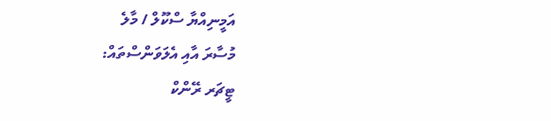އަމީނިއްޔާ ސްކޫލް / މާލެ
މުސާރަ އާއި އެލަވަންސްތައް:
ޓީޗަރ ރޭންކް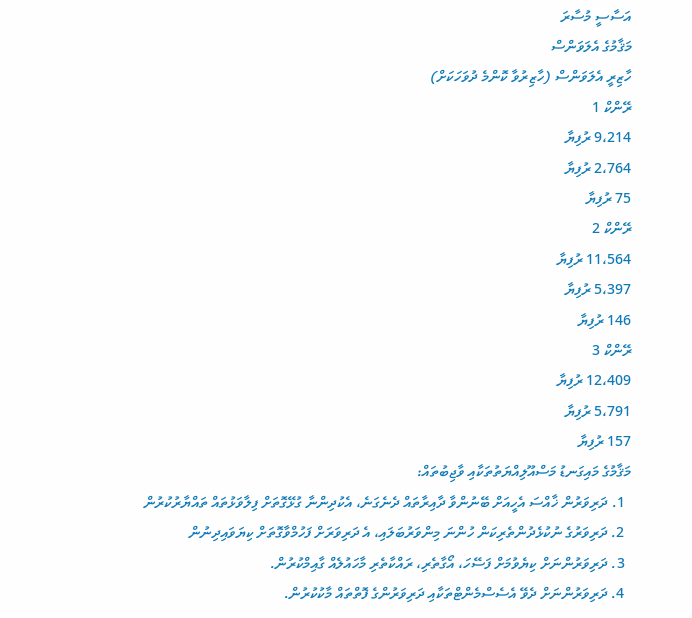އަސާސީ މުސާރަ
މަޤާމުގެ އެލަވަންސް
ހާޒިރީ އެލަވަންސް (ހާޒިރުވާ ކޮންމެ ދުވަހަކަށް)
ރޭންކް 1
9،214 ރުފިޔާ
2،764 ރުފިޔާ
75 ރުފިޔާ
ރޭންކް 2
11،564 ރުފިޔާ
5،397 ރުފިޔާ
146 ރުފިޔާ
ރޭންކް 3
12،409 ރުފިޔާ
5،791 ރުފިޔާ
157 ރުފިޔާ
މަޤާމުގެ މައިގަނޑު މަސްއޫލިއްޔަތުތަކާއި ވާޖިބުތައް:
  1. ދަރިވަރުން ޚާއްސަ އެހީއަށް ބޭނުންވާ ދާއިރާތައް ދެނެގަނެ، އެކުދިންނާ ގުޅޭގޮތަށް ފިލާވަޅުތައް ތައްޔާރުކުރުން
  2. ދަރިވަރުގެ ނުކުޅެދުންތެރިކަން ހުންނަ މިންވަރުބަލައި، އެ ދަރިވަރަށް ފަހުމްވާގޮތަށް ކިޔަވައިދިނުން
  3. ދަރިވަރުންނަށް ކިޔެވުމަށް ފަސޭހަ، އޯގާތެރި، ރައްކާތެރި މާހައުލެއް ގާއިމްކުރުން.
  4. ދަރިވަރުންނަށް ދެވޭ އެސެސްމެންޓްތަކާއި ދަރިވަރުންގެ ފޮތްތައް މާކުކުރުން.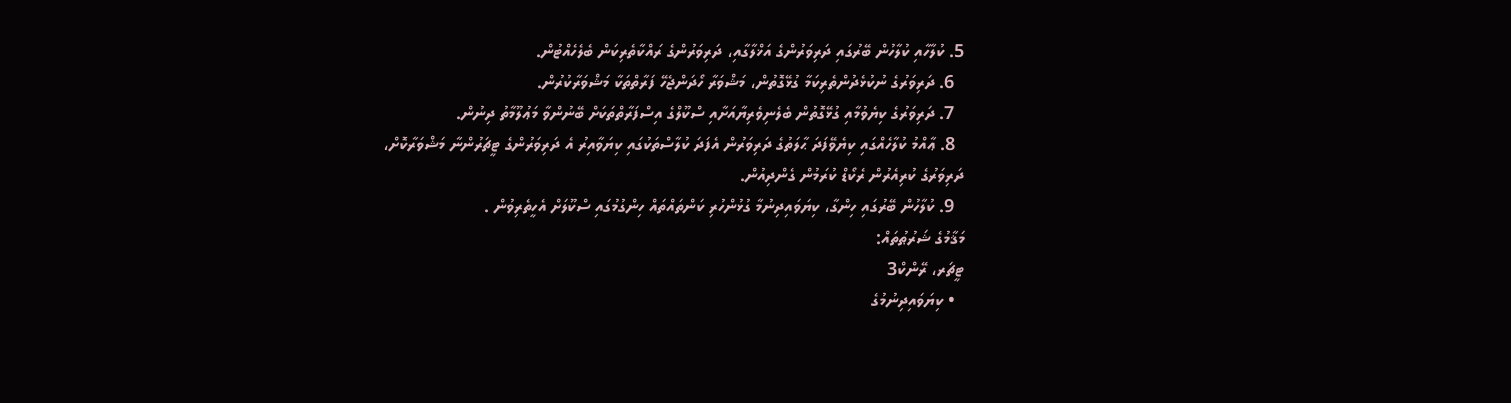5. ކުލާހާއި ކުލާހުން ބޭރުގައި ދަރިވަރުންގެ އަޚްލާގާއި، ދަރިވަރުންގެ ރައްކާތެރިކަން ބެލެހެއްޓުން.
  6. ދަރިވަރުގެ ނުކުޅެދުންތެރިކަމާ ގުޅޭގޮތުން، މަޝްވަރާ ހޯދަންޖެހޭ ފަރާތްތަކާ މަޝްވަރާކުރުން.
  7. ދަރިވަރުގެ ކިޔެވުމާއި ގުޅޭގޮތުން ބެލެނިވެރިޔާއަށާއި ސްކޫލްގެ އިސްފަރާތްތަކަށް ބޭނުންވާ މަޢުލޫމާތު ދިނުން.
  8. ޢާއްމު ކުލާހެއްގައި ކިޔެވޭފަދަ ޙާލަތުގެ ދަރިވަރުން އެފަދަ ކުލާސްތަކުގައި ކިޔަވާއިރު އެ ދަރިވަރުންގެ ޓީޗަރުންނާ މަޝްވަރާކޮށް، ދަރިވަރުގެ ކުރިއެރުން ރެކޯޑް ކުރަމުން ގެންދިއުން.
  9. ކުލާހުން ބޭރުގައި ހިންގާ، ކިޔަވައިދިނުމާ ގުޅުންހުރި ކަންތައްތައް ހިންގުމުގައި ސްކޫލަށް އެހީތެރިވުން .
މަޤާމުގެ ޝަރުޠުތައް:
ޓީޗަރ، ރޭންކް3
  • ކިޔަވައިދިނުމުގެ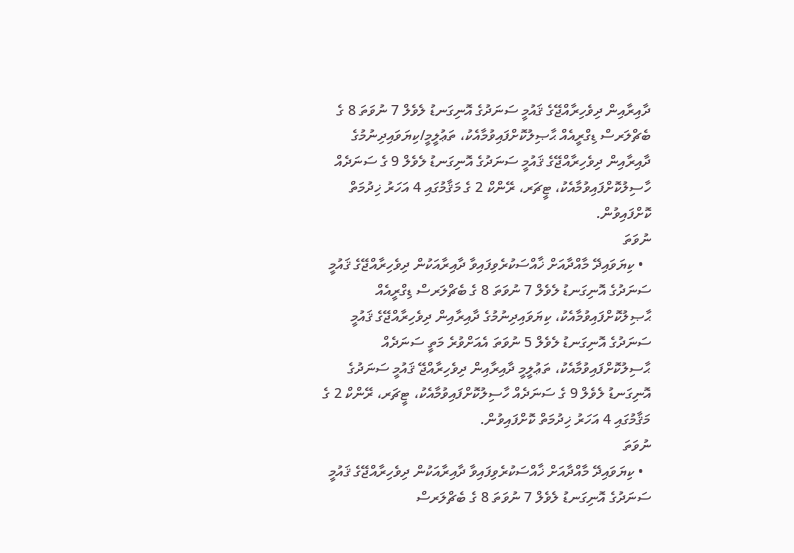ދާއިރާއިން ދިވެހިރާއްޖޭގެ ޤައުމީ ސަނަދުގެ އޮނިގަނޑު ލެވެލް 7 ނުވަތަ 8 ގެ ބެޗްލަރސް ޑިގްރީއެއް ޙާޞިލުކޮށްފައިވުމާއެކު، ތަޢުލީމީ/ކިޔަވައިދިނުމުގެ ދާއިރާއިން ދިވެހިރާއްޖޭގެ ޤައުމީ ސަނަދުގެ އޮނިގަނޑު ލެވެލް 9 ގެ ސަނަދެއް ހާސިލުކޮށްފައިވުމާއެކު، ޓީޗަރ، ރޭންކް 2 ގެ މަޤާމުގައި 4 އަހަރު ޚިދުމަތް ކޮށްފައިވުން.
ނުވަތަ
  • ކިޔަވައިދޭ މާއްދާއަށް ޚާއްސަކުރެވިފައިވާ ދާއިރާއަކުން ދިވެހިރާއްޖޭގެ ޤައުމީ ސަނަދުގެ އޮނިގަނޑު ލެވެލް 7 ނުވަތަ 8 ގެ ބެޗްލަރސް ޑިގްރީއެއް ޙާޞިލުކޮށްފައިވުމާއެކު، ކިޔަވައިދިނުމުގެ ދާއިރާއިން ދިވެހިރާއްޖޭގެ ޤައުމީ ސަނަދުގެ އޮނިގަނޑު ލެވެލް 5 ނުވަތަ އެއަށްވުރެ މަތީ ސަނަދެއް ޙާސިލުކޮށްފައިވުމާއެކު، ތަޢުލީމީ ދާއިރާއިން ދިވެހިރާއްޖޭ ޤައުމީ ސަނަދުގެ އޮނިގަނޑު ލެވެލް 9 ގެ ސަނަދެއް ހާސިލުކޮށްފައިވުމާއެކު، ޓީޗަރ، ރޭންކް 2 ގެ މަޤާމުގައި 4 އަހަރު ޚިދުމަތް ކޮށްފައިވުން.
ނުވަތަ
  • ކިޔަވައިދޭ މާއްދާއަށް ޚާއްސަކުރެވިފައިވާ ދާއިރާއަކުން ދިވެހިރާއްޖޭގެ ޤައުމީ ސަނަދުގެ އޮނިގަނޑު ލެވެލް 7 ނުވަތަ 8 ގެ ބެޗްލަރސް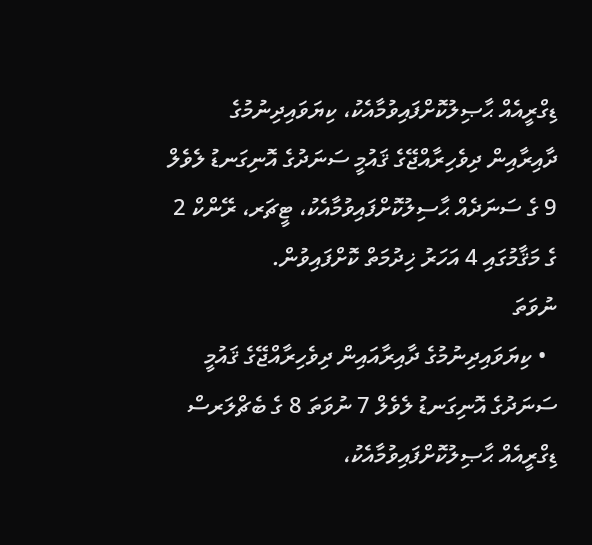ޑިގްރީއެއް ޙާޞިލުކޮށްފައިވުމާއެކު، ކިޔަވައިދިނުމުގެ ދާއިރާއިން ދިވެހިރާއްޖޭގެ ޤައުމީ ސަނަދުގެ އޮނިގަނޑު ލެވެލް 9 ގެ ސަނަދެއް ޙާސިލުކޮށްފައިވުމާއެކު، ޓީޗަރ، ރޭންކް 2 ގެ މަޤާމުގައި 4 އަހަރު ޚިދުމަތް ކޮށްފައިވުން.
ނުވަތަ
  • ކިޔަވައިދިނުމުގެ ދާއިރާއައިން ދިވެހިރާއްޖޭގެ ޤައުމީ ސަނަދުގެ އޮނިގަނޑު ލެވެލް 7 ނުވަތަ 8 ގެ ބެޗްލަރސް ޑިގްރީއެއް ޙާޞިލުކޮށްފައިވުމާއެކު،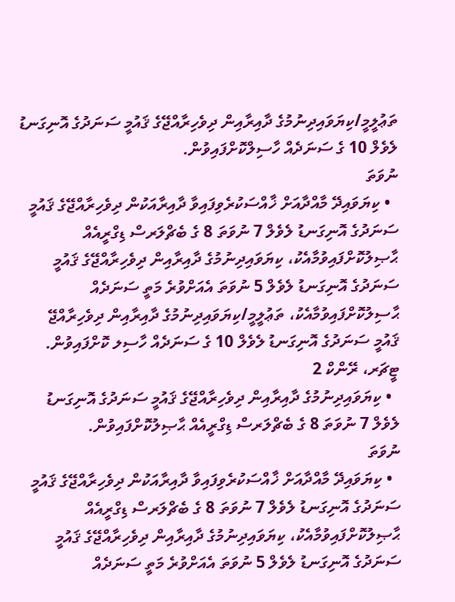ތަޢުލީމީ/ކިޔަވައިދިނުމުގެ ދާއިރާއިން ދިވެހިރާއްޖޭގެ ޤައުމީ ސަނަދުގެ އޮނިގަނޑު ލެވެލް 10 ގެ ސަނަދެއް ހާސިލްކޮށްފައިވުން.
ނުވަތަ
  • ކިޔަވައިދޭ މާއްދާއަށް ޚާއްސަކުރެވިފައިވާ ދާއިރާއަކުން ދިވެހިރާއްޖޭގެ ޤައުމީ ސަނަދުގެ އޮނިގަނޑު ލެވެލް 7 ނުވަތަ 8 ގެ ބެޗްލަރސް ޑިގްރީއެއް ޙާޞިލުކޮށްފައިވުމާއެކު، ކިޔަވައިދިނުމުގެ ދާއިރާއިން ދިވެހިރާއްޖޭގެ ޤައުމީ ސަނަދުގެ އޮނިގަނޑު ލެވެލް 5 ނުވަތަ އެއަށްވުރެ މަތީ ސަނަދެއް ޙާސިލުކޮށްފައިވުމާއެކު، ތަޢުލީމީ/ކިޔަވައިދިނުމުގެ ދާއިރާއިން ދިވެހިރާއްޖޭ ޤައުމީ ސަނަދުގެ އޮނިގަނޑު ލެވެލް 10 ގެ ސަނަދެއް ހާސިލ ކޮށްފައިވުން.
ޓީޗަރ، ރޭންކް 2
  • ކިޔަވައިދިނުމުގެ ދާއިރާއިން ދިވެހިރާއްޖޭގެ ޤައުމީ ސަނަދުގެ އޮނިގަނޑު ލެވެލް 7 ނުވަތަ 8 ގެ ބެޗްލަރސް ޑިގްރީއެއް ޙާޞިލުކޮށްފައިވުން.
ނުވަތަ
  • ކިޔަވައިދޭ މާއްދާއަށް ޚާއްސަކުރެވިފައިވާ ދާއިރާއަކުން ދިވެހިރާއްޖޭގެ ޤައުމީ ސަނަދުގެ އޮނިގަނޑު ލެވެލް 7 ނުވަތަ 8 ގެ ބެޗްލަރސް ޑިގްރީއެއް ޙާޞިލުކޮށްފައިވުމާއެކު، ކިޔަވައިދިނުމުގެ ދާއިރާއިން ދިވެހިރާއްޖޭގެ ޤައުމީ ސަނަދުގެ އޮނިގަނޑު ލެވެލް 5 ނުވަތަ އެއަށްވުރެ މަތީ ސަނަދެއް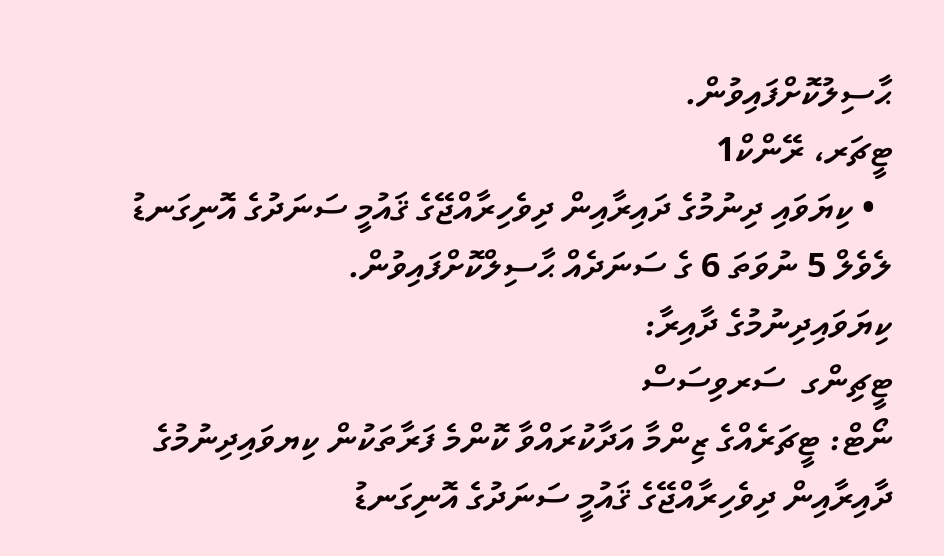ޙާސިލުކޮށްފައިވުން.
ޓީޗަރ، ރޭންކް1
  • ކިޔަވައި ދިނުމުގެ ދައިރާއިން ދިވެހިރާއްޖޭގެ ޤައުމީ ސަނަދުގެ އޮނިގަނޑު ލެވެލް 5 ނުވަތަ 6 ގެ ސަނަދެއް ޙާސިލްކޮށްފައިވުން.
ކިޔަވައިދިނުމުގެ ދާއިރާ:
ޓީޗިންގ  ސަރވިސަސް
ނޯޓް: ޓީޗަރެއްގެ ޒިންމާ އަދާކުރައްވާ ކޮންމެ ފަރާތަކުން ކިޔވައިދިނުމުގެ ދާއިރާއިން ދިވެހިރާއްޖޭގެ ޤައުމީ ސަނަދުގެ އޮނިގަނޑު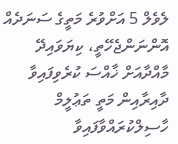ލެވެލް 5 އަށްވުރެ މަތީގެ ސަނަދެއް އޮންނަންޖެހޭތީ، ކިޔަވައިދޭ މާއްދާއަށް ޚާއްސަ ކުރެވިފައިވާ ދާއިރާއިން މަތީ ތަޢުލީމް ހާސިލްކުރައްވާފައިވާ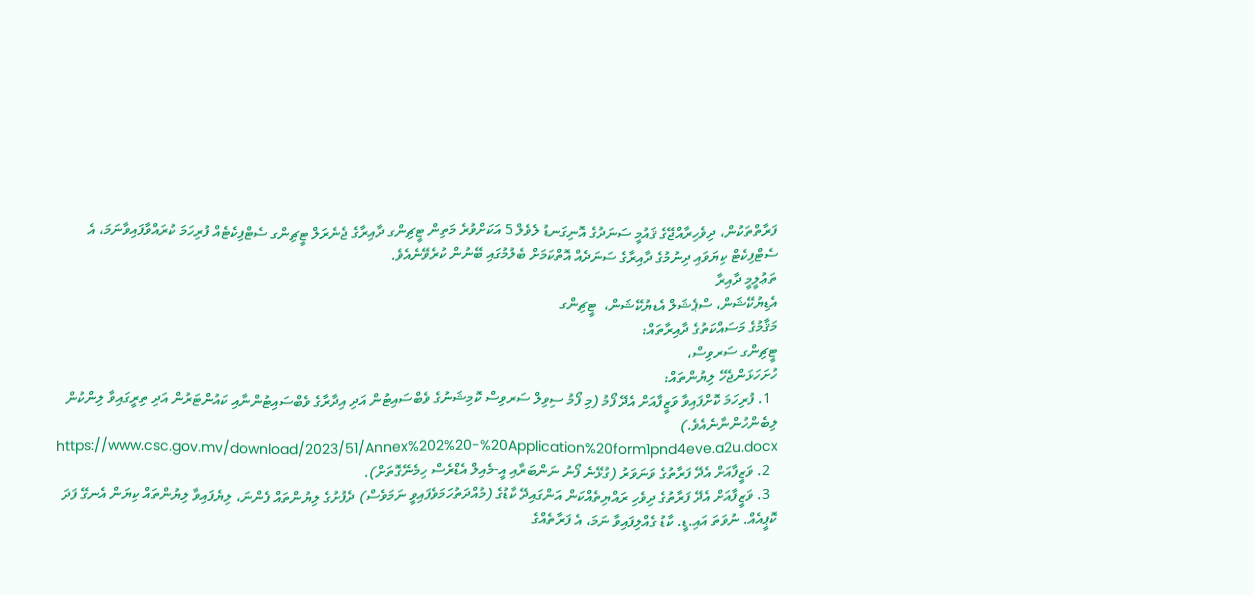ފަރާތްތަކުން، ދިވެހިރާއްޖޭގެ ޤައުމީ ސަނަދުގެ އޮނިގަނޑު ލެވެލް 5 އަކަށްވުރެ މަތިން ޓީޗިންގ ދާއިރާގެ ޖެނެރަލް ޓީޗިންގ ސެޓްފިކެޓެއް ފުރިހަމަ ކުރައްވާފައިވާނަމަ، އެ ސެޓްފިކެޓް ކިޔަވައި ދިނުމުގެ ދާއިރާގެ ސަނަދެއް އޮތްކަމަށް ބެލުމުގައި ބޭނުން ކުރެވޭނެއެވެ.
ތަޢުލީމީ ދާއިރާ
އެޑިޔުކޭޝަން، ސްޕެޝަލް އެޑޔުކޭޝަން،  ޓީޗިންގ
މަޤާމުގެ މަސައްކަތުގެ ދާއިރާތައް:
ޓީޗިންގ ސަރވިސް،
ހުށަހަޅަންޖެހޭ ލިޔުންތައް:
  1. ފުރިހަމަ ކޮށްފައިވާ ވަޒީފާއަށް އެދޭ ފޯމު (މި ފޯމު ސިވިލް ސަރވިސް ކޮމިޝަނުގެ ވެބްސައިޓުން އަދި އިދާރާގެ ވެބްސައިޓުންނާއި ކައުންޓަރުން އަދި ތިރީގައިވާ ލިންކުން ލިބެންހުންނާނެއެވެ.)   https://www.csc.gov.mv/download/2023/51/Annex%202%20-%20Application%20form1pnd4eve.a2u.docx
  2. ވަޒީފާއަށް އެދޭ ފަރާތުގެ ވަނަވަރު (ގުޅޭނެ ފޯނު ނަންބަރާއި އީ-މެއިލް އެޑްރެސް ހިމެނޭގޮތަށް).
  3. ވަޒީފާއަށް އެދޭ ފަރާތުގެ ދިވެހި ރައްޔިތެއްކަން އަންގައިދޭ ކާޑުގެ (މުއްދަތުހަމަވެފައިވީ ނަމަވެސް) ދެފުށުގެ ލިޔުންތައް ފެންނަ، ލިޔެފައިވާ ލިޔުންތައް ކިޔަން އެނގޭ ފަދަ ކޮޕީއެއް. ނުވަތަ އައި.ޑީ. ކާޑު ގެއްލިފައިވާ ނަމަ، އެ ފަރާތެއްގެ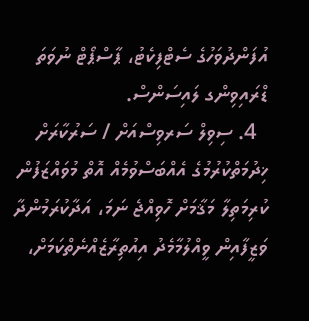އުފަންދުވަހުގެ ސެޓްފިކެޓު، ޕާސްޕޯޓް ނުވަތަ ޑްރައިވިންގ ލައިސަންސް.
  4. ސިވިލް ސަރވިސްއަށް / ސަރުކާރަށް ޚިދުމަތްކުރުމުގެ އެއްބަސްވުމެއް އޮތް މުވައްޒަފުން ކުރިމަތިލާ މަޤާމަށް ހޮވިއްޖެ ނަމަ، އަދާކުރަމުންދާ ވަޒީފާއިން ވީއްލުމާމެދު އިއުތިރާޒެއްނެތްކަމަށް،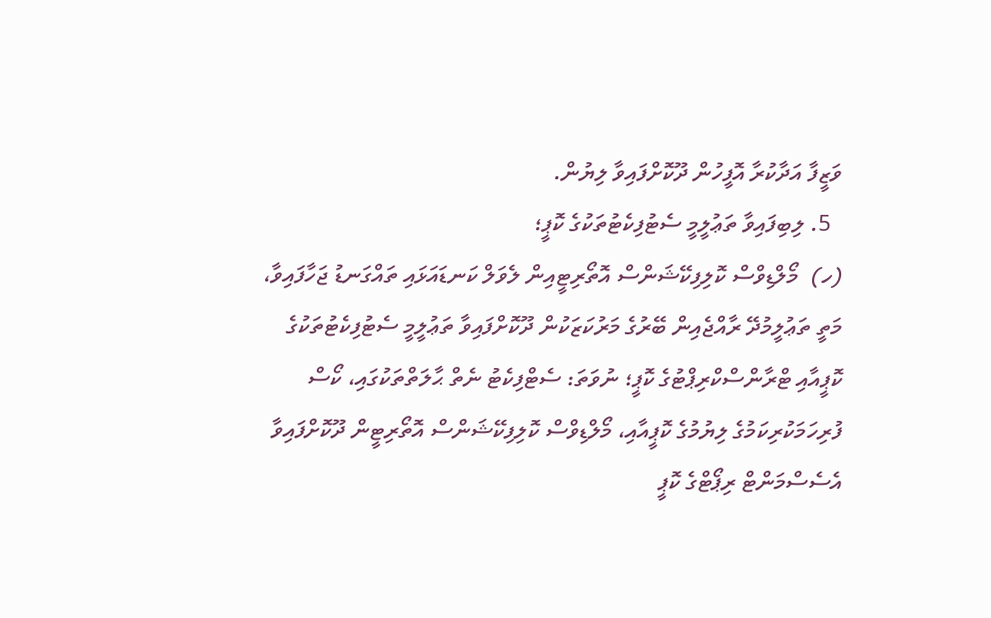ވަޒީފާ އަދާކުރާ އޮފީހުން ދޫކޮށްފައިވާ ލިޔުން.
  5. ލިބިފައިވާ ތަޢުލީމީ ސެޓުފިކެޓުތަކުގެ ކޮޕީ؛
(ހ)  މޯލްޑިވްސް ކޮލިފިކޭޝަންސް އޮތޯރިޓީއިން ލެވަލް ކަނޑައަޅައި ތައްގަނޑު ޖަހާފައިވާ، މަތީ ތަޢުލީމުދޭ ރާއްޖެއިން ބޭރުގެ މަރުކަޒަކުން ދޫކޮށްފައިވާ ތަޢުލީމީ ސެޓުފިކެޓުތަކުގެ ކޮޕީއާއި ޓްރާންސްކްރިޕްޓުގެ ކޮޕީ؛ ނުވަތަ: ސެޓްފިކެޓު ނެތް ޙާލަތްތަކުގައި، ކޯސް ފުރިހަމަކުރިކަމުގެ ލިޔުމުގެ ކޮޕީއާއި، މޯލްޑިވްސް ކޮލިފިކޭޝަންސް އޮތޯރިޓީން ދޫކޮށްފައިވާ އެސެސްމަންޓް ރިޕޯޓްގެ ކޮޕީ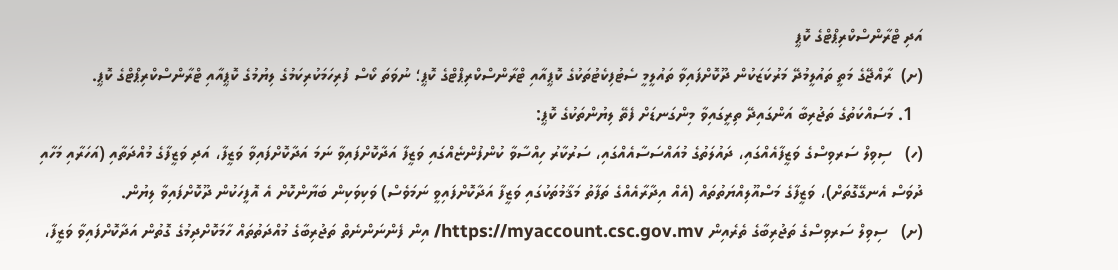އަދި ޓްރާންސްކްރިޕްޓްގެ ކޮޕީ
(ށ)  ރާއްޖޭގެ މަތީ ތައުލީމުދޭ މަރުކަޒަކުން ދޫކޮށްފައިވާ ތައުލީމީ ސެޓުފިކެޓުތަކުގެ ކޮޕީއާއި ޓްރާންސްކްރިޕްޓްގެ ކޮޕީ؛ ނުވަތަ ކޯސް ފުރިހަމަކުރިކަމުގެ ލިޔުމުގެ ކޮޕީއާއި ޓްރާންސްކްރިޕްޓްގެ ކޮޕީ.
  1. މަސައްކަތުގެ ތަޖުރިބާ އަންގައިދޭ ތިރީގައިވާ މިންގަނޑަށް ފެތޭ ލިޔުންތަކުގެ ކޮޕީ:
(ހ)   ސިވިލް ސަރވިސްގެ ވަޒީފާއެއްގައި، ދައުލަތުގެ މުއައްސަސާއެއްގައި، ސަރުކާރު ހިއްސާވާ ކުންފުންޏެއްގައި ވަޒީފާ އަދާކޮށްފައިވާ ނަމަ އަދާކޮށްފައިވާ ވަޒީފާ، އަދި ވަޒީފާގެ މުއްދަތާއި (އަހަރާއި މަހާއި ދުވަސް އެނގޭގޮތަށް)، ވަޒީފާގެ މަސްއޫލިއްޔަތުތައް (އެއް އިދާރާއެއްގެ ތަފާތު މަޤާމުތަކުގައި ވަޒީފާ އަދާކޮށްފައިވީ ނަމަވެސް) ވަކިވަކިން ބަޔާންކޮށް އެ އޮފީހަކުން ދޫކޮށްފައިވާ ލިޔުން.
(ށ)   ސިވިލް ސަރވިސްގެ ތަޖުރިބާގެ ތެރެއިން https://myaccount.csc.gov.mv/ އިން ފެންނަންނެތް ތަޖުރިބާގެ މުއްދަތުތައް ހާމަކޮށްދިމުގެ ގޮތުން އަދާކޮށްފައިވާ ވަޒީފާ،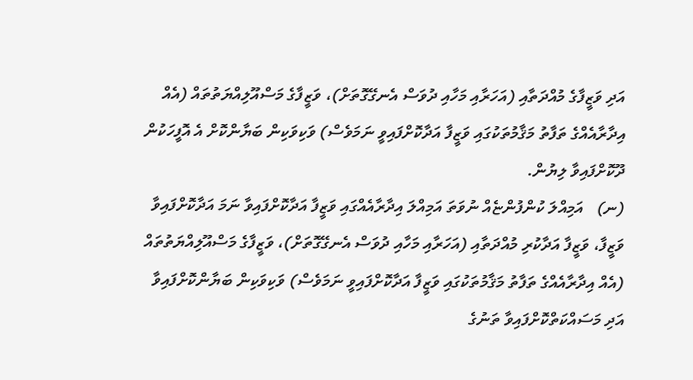އަދި ވަޒީފާގެ މުއްދަތާއި (އަހަރާއި މަހާއި ދުވަސް އެނގޭގޮތަށް)، ވަޒީފާގެ މަސްއޫލިއްޔަތުތައް (އެއް އިދާރާއެއްގެ ތަފާތު މަޤާމުތަކުގައި ވަޒީފާ އަދާކޮށްފައިވީ ނަމަވެސް) ވަކިވަކިން ބަޔާންކޮށް އެ އޮފީހަކުން ދޫކޮށްފައިވާ ލިޔުން.
(ނ)   އަމިއްލަ ކުންފުންޏެއް ނުވަތަ އަމިއްލަ އިދާރާއެއްގައި ވަޒީފާ އަދާކޮށްފައިވާ ނަމަ އަދާކޮށްފައިވާ ވަޒީފާ، ވަޒީފާ އަދާކުރި މުއްދަތާއި (އަހަރާއި މަހާއި ދުވަސް އެނގޭގޮތަށް)، ވަޒީފާގެ މަސްއޫލިއްޔަތުތައް (އެއް އިދާރާއެއްގެ ތަފާތު މަޤާމުތަކުގައި ވަޒީފާ އަދާކޮށްފައިވީ ނަމަވެސް) ވަކިވަކިން ބަޔާންކޮށްފައިވާ އަދި މަސައްކަތްކޮށްފައިވާ ތަނުގެ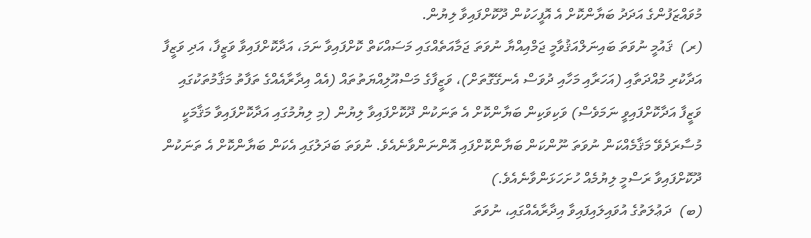މުވައްޒަފުންގެ އަދަދު ބަޔާންކޮށް އެ އޮފީހަކުން ދޫކޮށްފައިވާ ލިޔުން.
(ރ)  ޤައުމީ ނުވަތަ ބައިނަލްއަޤުވާމީ ޖަމްއިއްޔާ ނުވަތަ ޖަމާއަތެއްގައި މަސައްކަތް ކޮށްފައިވާ ނަމަ، އަދާކޮށްފައިވާ ވަޒީފާ، އަދި ވަޒީފާ އަދާކުރި މުއްދަތާއި (އަހަރާއި މަހާއި ދުވަސް އެނގޭގޮތަށް)، ވަޒީފާގެ މަސްއޫލިއްޔަތުތައް (އެއް އިދާރާއެއްގެ ތަފާތު މަޤާމުތަކުގައި ވަޒީފާ އަދާކޮށްފައިވީ ނަމަވެސް) ވަކިވަކިން ބަޔާންކޮށް އެ ތަނަކުން ދޫކޮށްފައިވާ ލިޔުން (މި ލިޔުމުގައި އަދާކޮށްފައިވާ މަޤާމަކީ މުސާރަދެވޭ މަޤާމެއްކަން ނުވަތަ ނޫންކަން ބަޔާންކޮށްފައި އޮންނަންވާނެއެވެ. ނުވަތަ ބަދަލުގައި އެކަން ބަޔާންކޮށް އެ ތަނަކުން ދޫކޮށްފައިވާ ރަސްމީ ލިޔުމެއް ހުށަހަޅަންވާނެއެވެ.)
(ބ)  ދަޢުލަތުގެ އުވައިލައިފައިވާ އިދާރާއެއްގައި، ނުވަތަ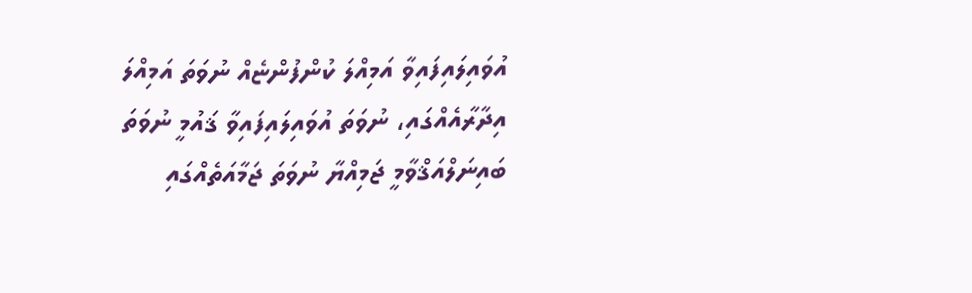އުވައިލައިފައިވާ އަމިއްލަ ކުންފުންޏެއް ނުވަތަ އަމިއްލަ އިދާރާއެއްގައި، ނުވަތަ އުވައިލައިފައިވާ ޤައުމީ ނުވަތަ ބައިނަލްއަޤްވާމީ ޖަމިއްޔާ ނުވަތަ ޖަމާއަތެއްގައި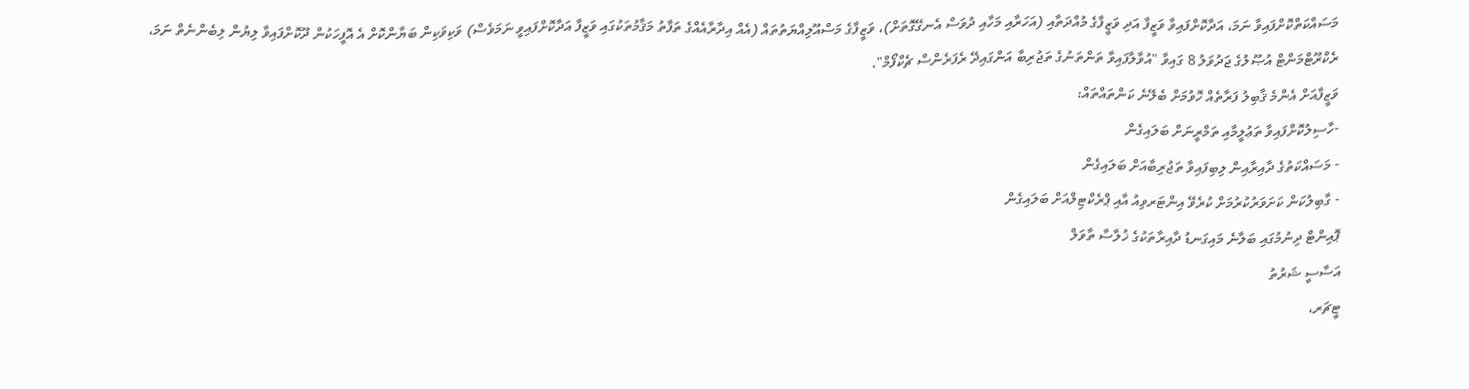މަސައްކަތްކޮށްފައިވާ ނަމަ، އަދާކޮށްފައިވާ ވަޒީފާ އަދި ވަޒީފާގެ މުއްދަތާއި (އަހަރާއި މަހާއި ދުވަސް އެނގޭގޮތަށް)، ވަޒީފާގެ މަސްއޫލިއްޔަތުތައް (އެއް އިދާރާއެއްގެ ތަފާތު މަޤާމުތަކުގައި ވަޒީފާ އަދާކޮށްފައިވީ ނަމަވެސް) ވަކިވަކިން ބަޔާންކޮށް އެ އޮފީހަކުން ދޫކޮށްފައިވާ ލިޔުން ލިބެންނެތް ނަމަ، ރެކްރޫޓްމަންޓް އުޞޫލުގެ ޖަދުވަލު 8 ގައިވާ "އުވާލާފައިވާ ތަންތަނުގެ ތަޖުރިބާ އަންގައިދޭ ރެފަރެންސް ޗެކްފޯމް".
ވަޒީފާއަށް އެންމެ ޤާބިލު ފަރާތެއް ހޮވުމަށް ބެލޭނެ ކަންތައްތައް:
-ހާސިލުކޮށްފައިވާ ތަޢުލީމާއި ތަމްރީނަށް ބަލައިގެން
- މަސައްކަތުގެ ދާއިރާއިން ލިބިފައިވާ ތަޖުރިބާއަށް ބަލައިގެން
- ގާބިލުކަން ކަށަވަރުކުރުމަށް ކުރެވޭ އިންޓަރވިއު އާއި ޕްރެކްޓިލްއަށް ބަލައިގެން
ޕޮއިންޓް ދިނުމުގައި ބަލާނެ މައިގަނޑު ދާއިރާތަކުގެ ޚުލާސާ ތާވަލް
އަސާސީ ޝަރުތު
ޓީޗަރ،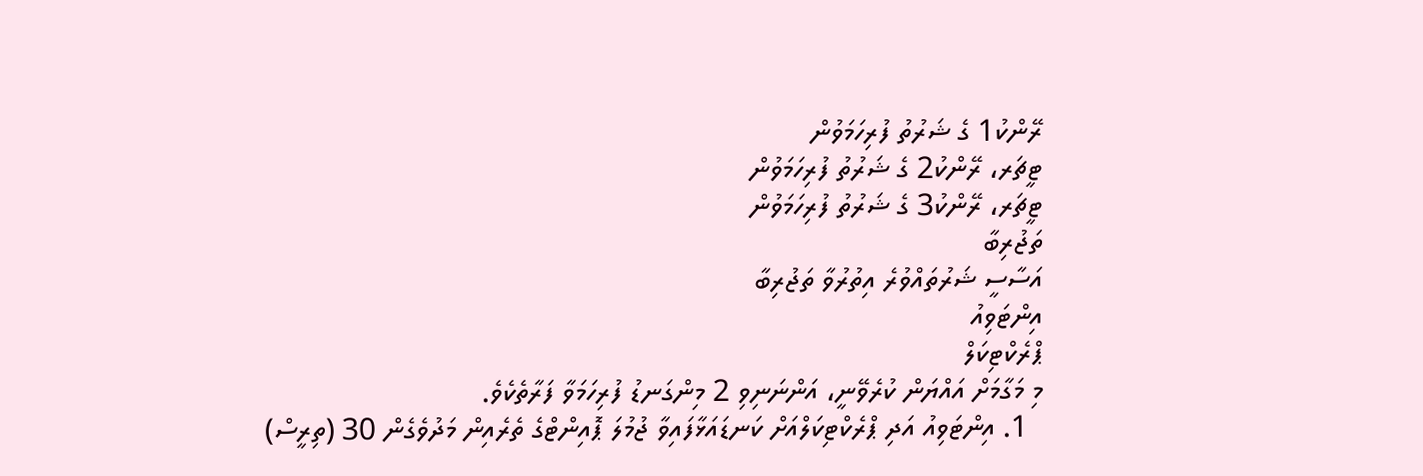ރޭންކު1 ގެ ޝަރުތު ފުރިހަމަވުން
ޓީޗަރ، ރޭންކު2 ގެ ޝަރުތު ފުރިހަމަވުން
ޓީޗަރ، ރޭންކު3 ގެ ޝަރުތު ފުރިހަމަވުން
ތަޖުރިބާ
އަސާސީ ޝަރުތައްވުރެ އިތުރުވާ ތަޖުރިބާ
އިންޓަވިއު
ޕްރެކްޓިކަލް
މި މަގާމަށް އައްޔަން ކުރެވޭނީ، އަންނަނިވި 2 މިންގަނޑު ފުރިހަމަވާ ފަރާތެކެވެ.
  1. އިންޓަވިއު އަދި ޕްރެކްޓިކަލްއަށް ކަނޑައަޅާފައިވާ ޖުމުލަ ޕޮއިންޓްގެ ތެރެއިން މަދުވެގެން 30 (ތިރީސް)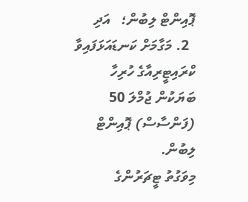ޕޮއިންޓް ލިބުން؛   އަދި
  2. މަގާމަށް ކަނޑައަޅަފައިވާ ކްރައިޓީރިއާގެ ހުރިހާ ބަޔަކުން ޖުމްލަ 50 (ފަންސާސް) ޕޮއިންޓް ލިބުން.
މިވަގުތު ޓީޗަރުންގެ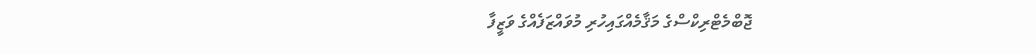ޖޮބްމެޓްރިކްސްގެ މަޤާމެއްގައިހުރި މުވައްޒަފެއްގެ ވަޒީފާ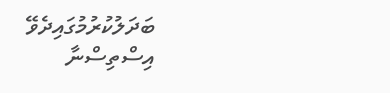ބަދަލުކުރުމުގައިދެވޭ އިސްތިސްނާ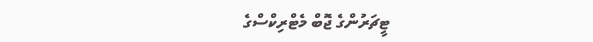ޓީޗަރުންގެ ޖޮބް މެޓްރިކްސްގެ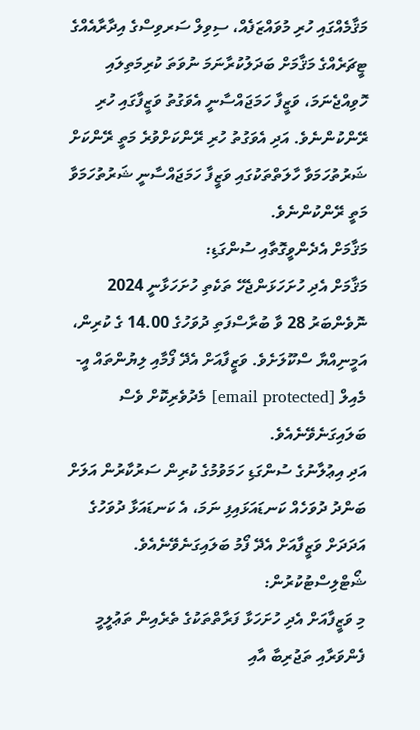މަޤާމެއްގައި ހުރި މުވައްޒަފެއް، ސިވިލް ސަރވިސްގެ އިދާރާއެއްގެ ޓީޗަރެއްގެ މަޤާމަށް ބަދަލުކުރާނަމަ ނުވަތަ ކުރިމަތިލައި ހޮވިއްޖެނަމަ، ވަޒީފާ ހަމަޖައްސާނީ އެވަގުތު ވަޒީފާގައި ހުރި ރޭންކުންނެވެ. އަދި އެވަގުތު ހުރި ރޭންކަށްވުރެ މަތީ ރޭންކަށް ޝަރުތުހަމަވާ ހާލަތްތަކުގައި ވަޒީފާ ހަމަޖައްސާނީ ޝަރުތުހަމަވާ މަތީ ރޭންކުންނެވެ.
މަޤާމަށް އެދެންވީގޮތާއި ސުންގަޑި:
މަޤާމަށް އެދި ހުށަހަޅަންޖެހޭ ތަކެތި ހުށަހަޅާނީ 2024 ނޮވެންބަރު 28 ވާ ބުރާސްފަތި ދުވަހުގެ 14.00 ގެ ކުރިން، އަމީނިއްޔާ ސްކޫލަށެވެ. ވަޒީފާއަށް އެދޭ ފޯމާއި ލިޔުންތައް އީ-މެއިލް [email protected] މެދުވެރިކޮށް ވެސް ބަލައިގަނެވޭނެއެވެ.
އަދި އިޢުލާނުގެ ސުންގަޑި ހަމަވުމުގެ ކުރިން ސަރުކާރުން އަލަށް ބަންދު ދުވަހެއް ކަނޑައަޅައިފި ނަމަ، އެ ކަނޑައަޅާ ދުވަހުގެ އަދަދަށް ވަޒީފާއަށް އެދޭ ފޯމު ބަލައިގަނެވޭނެއެވެ.
ޝޯޓްލިސްޓުކުރުން:
މި ވަޒީފާއަށް އެދި ހުށަހަޅާ ފަރާތްތަކުގެ ތެރެއިން ތަޢުލީމީ ފެންވަރާއި ތަޖުރިބާ އާއި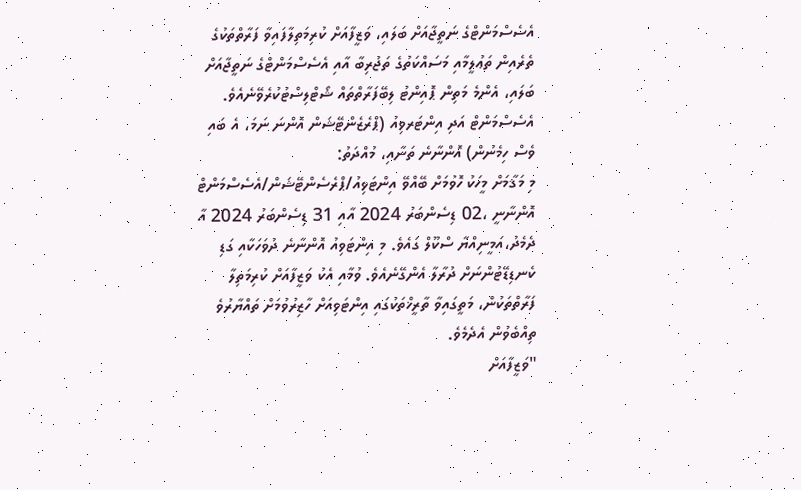އެސެސްމަންޓްގެ ނަތީޖާއަށް ބަލައި، ވަޒީފާއަށް ކުރިމަތިލާފައިވާ ފަރާތްތަކުގެ ތެރެއިން ތަޢުލީމާއި މަސައްކަތުގެ ތަޖުރިބާ އާއި އެސެސްމަންޓްގެ ނަތީޖާއަށް ބަލައި، އެންމެ މަތިން ޕޮއިންޓު ލިބޭފަރާތްތައް ޝޯޓްލިސްޓުކުރެވޭނެއެވެ.
އެސެސްމަންޓް އަދި އިންޓަރވިއު (ޕްރެޒެންޓޭޝަން އޮންނަ ނަމަ، އެ ބައި ވެސް ހިމެނުން) އޮންނާނެ ތަނާއި، މުއްދަތު:
މި މަޤާމަށް މީހަކު ހޮވުމަށް ބޭއްވޭ އިންޓަވިއު/ޕްރެސެންޓޭޝަން/އެސެސްމަންޓް އޮންނާނީ ،02 ޑިސެންބަރު 2024 އާއި 31 ޑިސެންބަރު 2024 އާ ދެމެދު،އަމީނިއްޔާ ސްކޫލް ގައެވެ. މި އިންޓަވިއު އޮންނާނެ ދުވަހަކާއި ގަޑި ކެނޑިޑޭޓުންނަށް ދުރާލާ އެންގޭނެއެވެ. ވުމާއި އެކު ވަޒީފާއަށް ކުރިމަތިލާ ފަރާތްތަކުން، މަތީގައިވާ ތާރީޚްތަކުގައި އިންޓަވިއަށް ހާޒިރުވުމަށް ތައްޔާރުވެ ތިއްބެވުން އެދެމެވެ.
"ވަޒީފާއަށް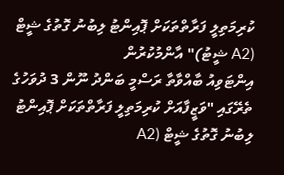ކުރިމަތިލީ ފަރާތްތަކަށް ޕޮއިންޓު ލިބުނު ގޮތުގެ ޝީޓް (A2 ޝީޓު)" އާންމުކުރުން
އިންޓަވިއު ބާއްވާތާ ރަސްމީ ބަންދު ނޫން 3 ދުވަހުގެ ތެރޭގައި "ވަޒީފާއަށް ކުރިމަތިލީ ފަރާތްތަކަށް ޕޮއިންޓު ލިބުނު ގޮތުގެ ޝީޓް (A2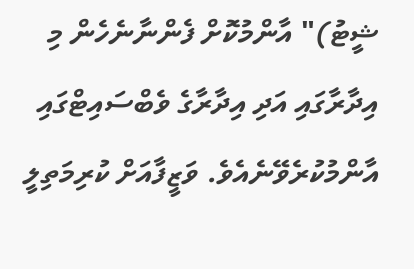ޝީޓު)" އާންމުކޮށް ފެންނާނެހެން މި އިދާރާގައި އަދި އިދާރާގެ ވެބްސައިޓްގައި އާންމުކުރެވޭނެއެވެ. ވަޒީފާއަށް ކުރިމަތިލީ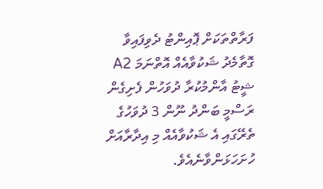ފަރާތްތަކަށް ޕޮއިންޓު ދެވިފައިވާ ގޮތާމެދު ޝަކުވާއެއް އޮތްނަމަ A2 ޝީޓު އާންމުކުރާ ދުވަހުން ފެށިގެން ރަސްމީ ބަންދު ނޫން 3 ދުވަހުގެ ތެރޭގައި އެ ޝަކުވާއެއް މި އިދާރާއަށް ހުށަހަޅަންވާނެއެވެ.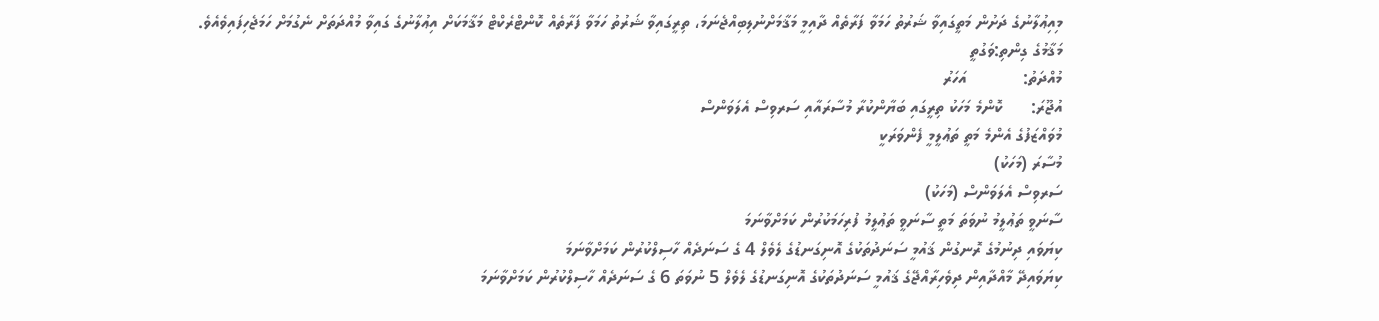މިއިޢުލާނުގެ ދަށުން މަތީގައިވާ ޝަރުތު ހަމަވާ ފަރާތެއް ދާއިމީ މަޤާމަށްނުލިބިއްޖެނަމަ، ތިރީގައިވާ ޝަރުތު ހަމަވާ ފަރާތެއް ކޮންޓްރެކްޓް މަޤާމަކަށް އިޢުލާނުގެ ގައިވާ މުއްދަތަށް ނެގުމަށް ހަމަޖެހިފައިވެއެވެ.
މަޤާމުގެ ގިންތި:ވަގުތީ
މުއްދަތު:            އަހަރު
އުޖޫރަ:      ކޮންމެ މަހަކު ތިރީގައި ބަޔާންކުރާ މުސާރައާއި ސަރވިސް އެލަވަންސް
މުވައްޒަފުގެ އެންމެ މަތީ ތަޢުލީމީ ފެންވަރަކީ
މުސާރަ (މަހަކު)
ސަރވިސް އެލަވަންސް (މަހަކު)
ސާނަވީ ތަޢުލީމު ނުވަތަ މަތީ ސާނަވީ ތަޢުލީމު ފުރިހަމަކުރުން ކަމަށްވާނަމަ
ކިޔަވައި ދިނުމުގެ ރޮނގުން ޤައުމީ ސަނަދުތަކުގެ އޮނިގަނޑުގެ ލެވެލް 4 ގެ ސަނަދެއް ހާސިލްކުރުން ކަމަށްވާނަމަ
ކިޔަވައިދޭ މާއްދާއިން ދިވެހިރާއްޖޭގެ ޤައުމީ ސަނަދުތަކުގެ އޮނިގަނޑުގެ ލެވެލް 5 ނުވަތަ 6 ގެ ސަނަދެއް ހާސިލްކުރުން ކަމަށްވާނަމަ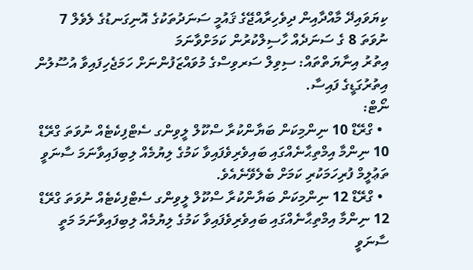ކިޔަވައިދޭ މާއްދާއިން ދިވެހިރާއްޖޭގެ ޤައުމީ ސަނަދުތަކުގެ އޮނިގަނޑުގެ ލެވެލް 7 ނުވަތަ 8 ގެ ސަނަދެއް ހާސިލްކުރުން ކަމަށްވާނަމަ
އިތުރު އިނާޔަތްތައް: ސިވިލް ސަރވިސްގެ މުވައްޒަފުންނަށް ހަމަޖެހިފައިވާ އުސޫލުން އިތުރުގަޑީގެ ފައިސާ.
ނޯޓް:
  • ގްރޭޑް 10 ނިންމިކަން ބަޔާންކުރާ ސްކޫލް ލީވިންގ ސެޓްފިކެޓެއް ނުވަތަ ގްރޭޑް 10 ނިންމާ އިމްތިޙާނެއްގައި ބައިވެރިވެފައިވާ ކަމުގެ ލިޔުމެއް ލިބިފައިވާނަމަ ސާނަވީ ތަޢުލީމް ފުރިހަމަކުރި ކަމަށް ބެލެވޭނެއެވެ.
  • ގްރޭޑް 12 ނިންމިކަން ބަޔާންކުރާ ސްކޫލް ލީވިންގ ސެޓްފިކެޓެއް ނުވަތަ ގްރޭޑް 12 ނިންމާ އިމްތިޙާނެއްގައި ބައިވެރިވެފައިވާ ކަމުގެ ލިޔުމެއް ލިބިފައިވާނަމަ މަތީ ސާނަވީ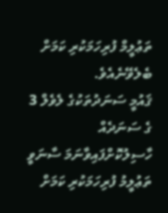ތަޢުލީމް ފުރިހަމަކުރި ކަމަށް ބެލެވޭނެއެވެ.
ޤައުމީ ސަނަދުތަކުގެ ލެވެލް 3 ގެ ސަނަދެއް ހާސިލުކޮށްފައިވާނަމަ ސާނަވީ ތަޢުލީމު ފުރިހަމަކުރި ކަމަށް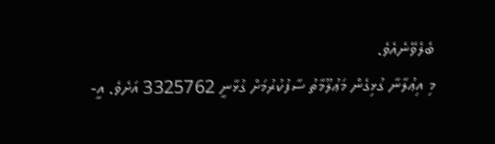ބެލެވޭނެއެވެ.
މި އިޢުލާނާ ގުޅިގެން މަޢުލޫމާތު ސާފުކުރުމަށް ގުޅާނީ 3325762 އަށެވެ. އީ-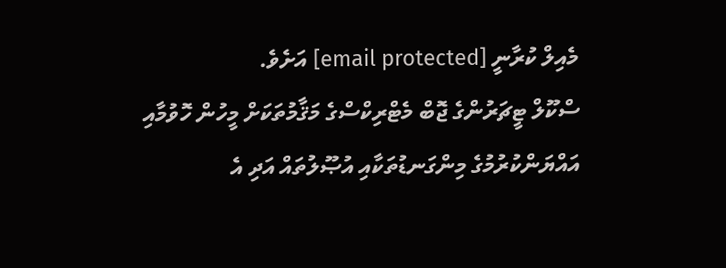މެއިލް ކުރާނީ [email protected] އަށެވެ.
ސްކޫލް ޓީޗަރުންގެ ޖޮބް މެޓްރިކްސްގެ މަޤާމުތަކަށް މީހުން ހޮވުމާއި އައްޔަންކުރުމުގެ މިންގަނޑުތަކާއި އުޞޫލުތައް އަދި އެ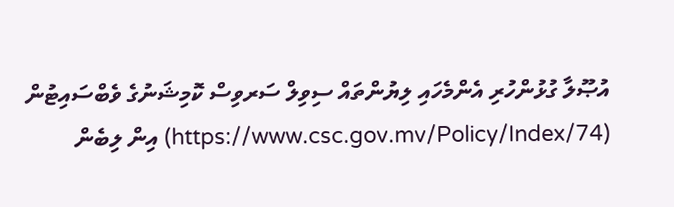އުޞޫލާ ގުޅުންހުރި އެންމެހައި ލިޔުންތައް ސިވިލް ސަރވިސް ކޮމިޝަނުގެ ވެބްސައިޓުން (https://www.csc.gov.mv/Policy/Index/74) އިން ލިބެން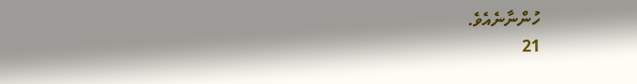ހުންނާނެއެވެ.
21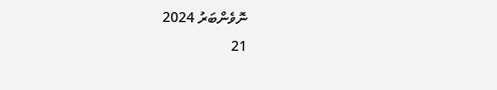ނޮވެންބަރު 2024
21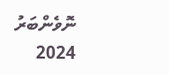ނޮވެންބަރު 2024